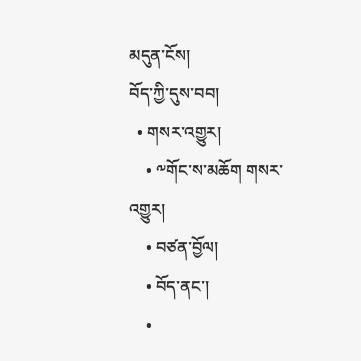མདུན་ངོས།
བོད་ཀྱི་དུས་བབ།
  • གསར་འགྱུར།
    • ༸གོང་ས་མཆོག གསར་འགྱུར།
    • བཙན་བྱོལ།
    • བོད་ནང་།
    •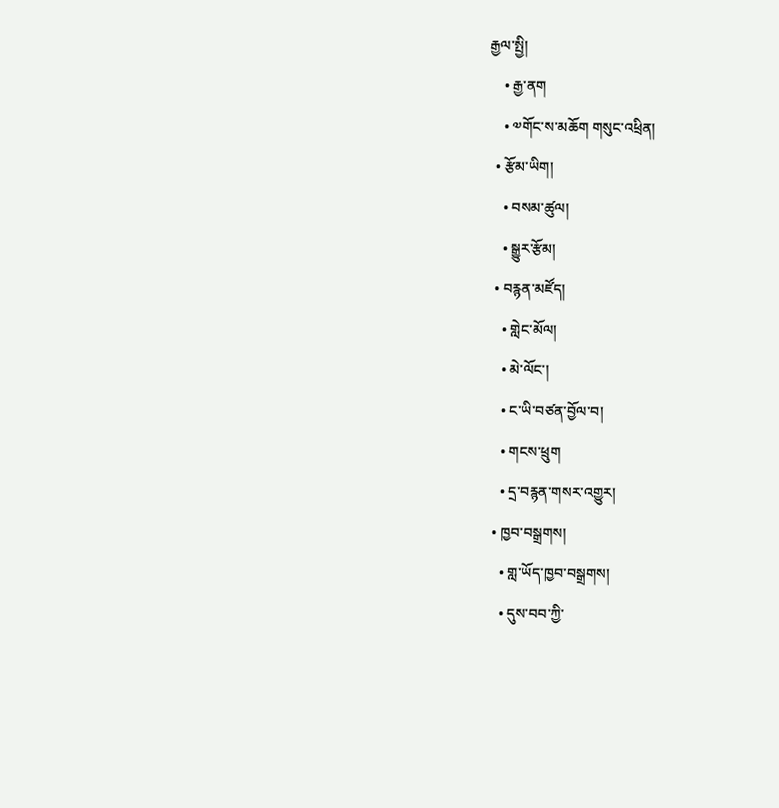རྒྱལ་སྤྱི།
    • རྒྱ་ནག
    • ༧གོང་ས་མཆོག གསུང་འཕྲིན།
  • རྩོམ་ཡིག།
    • བསམ་ཚུལ།
    • སྒྱུར་རྩོམ།
  • བརྙན་མཛོད།
    • གླེང་མོལ།
    • མེ་ལོང་།
    • ང་ཡི་བཙན་བྱོལ་བ།
    • གངས་ཕྲུག
    • དྲ་བརྙན་གསར་འགྱུར།
  • ཁྱབ་བསྒྲགས།
    • གླ་ཡོད་ཁྱབ་བསྒྲགས།
    • དུས་བབ་ཀྱི་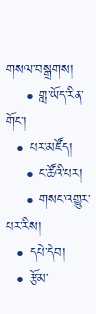གསལ་བསྒྲགས།
    • གླ་ཡོད་རིན་གོང་།
  • པར་མཛོད།
    • ང་ཚོའི་པར།
    • གསང་འགྱུར་པར་རིས།
  • དཔེ་དེབ།
  • རྩོམ་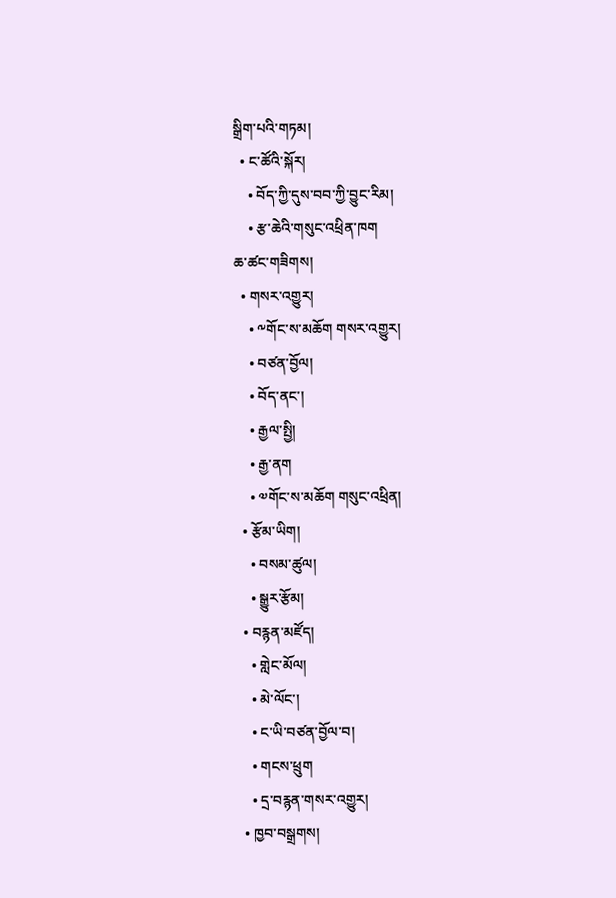སྒྲིག་པའི་གཏམ།
  • ང་ཚོའི་སྐོར།
    • བོད་ཀྱི་དུས་བབ་ཀྱི་བྱུང་རིམ།
    • རྩ་ཆེའི་གསུང་འཕྲིན་ཁག
ཆ་ཚང་གཟིགས།
  • གསར་འགྱུར།
    • ༸གོང་ས་མཆོག གསར་འགྱུར།
    • བཙན་བྱོལ།
    • བོད་ནང་།
    • རྒྱལ་སྤྱི།
    • རྒྱ་ནག
    • ༧གོང་ས་མཆོག གསུང་འཕྲིན།
  • རྩོམ་ཡིག།
    • བསམ་ཚུལ།
    • སྒྱུར་རྩོམ།
  • བརྙན་མཛོད།
    • གླེང་མོལ།
    • མེ་ལོང་།
    • ང་ཡི་བཙན་བྱོལ་བ།
    • གངས་ཕྲུག
    • དྲ་བརྙན་གསར་འགྱུར།
  • ཁྱབ་བསྒྲགས།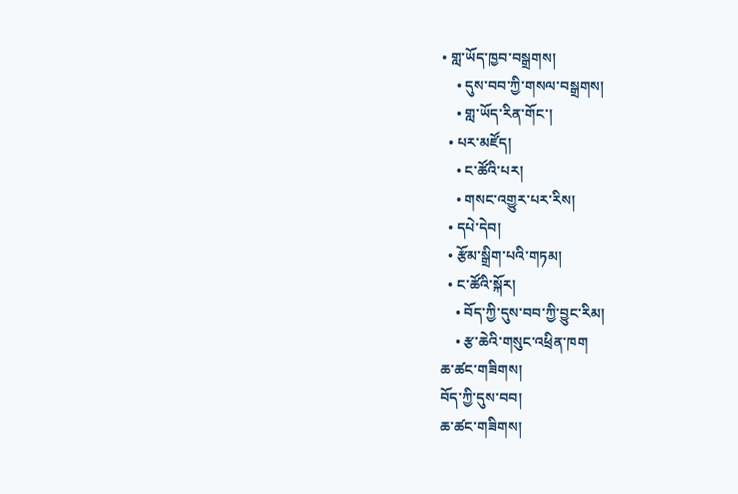• གླ་ཡོད་ཁྱབ་བསྒྲགས།
    • དུས་བབ་ཀྱི་གསལ་བསྒྲགས།
    • གླ་ཡོད་རིན་གོང་།
  • པར་མཛོད།
    • ང་ཚོའི་པར།
    • གསང་འགྱུར་པར་རིས།
  • དཔེ་དེབ།
  • རྩོམ་སྒྲིག་པའི་གཏམ།
  • ང་ཚོའི་སྐོར།
    • བོད་ཀྱི་དུས་བབ་ཀྱི་བྱུང་རིམ།
    • རྩ་ཆེའི་གསུང་འཕྲིན་ཁག
ཆ་ཚང་གཟིགས།
བོད་ཀྱི་དུས་བབ།
ཆ་ཚང་གཟིགས།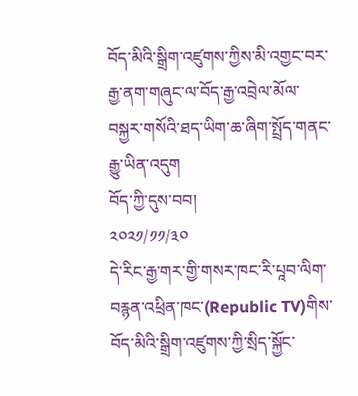བོད་མིའི་སྒྲིག་འཛུགས་ཀྱིས་མི་འགྱང་བར་རྒྱ་ནག་གཞུང་ལ་བོད་རྒྱ་འབྲེལ་མོལ་བསྐྱར་གསོའི་ཐད་ཡིག་ཆ་ཞིག་སྤྲོད་གནང་རྒྱུ་ཡིན་འདུག
བོད་ཀྱི་དུས་བབ།
༢༠༢༡/༡༡/༣༠
དེ་རིང་རྒྱ་གར་གྱི་གསར་ཁང་རི་པཱབ་ལིག་བརྙན་འཕྲིན་ཁང་(Republic TV)གིས་བོད་མིའི་སྒྲིག་འཛུགས་ཀྱི་སྲིད་སྐྱོང་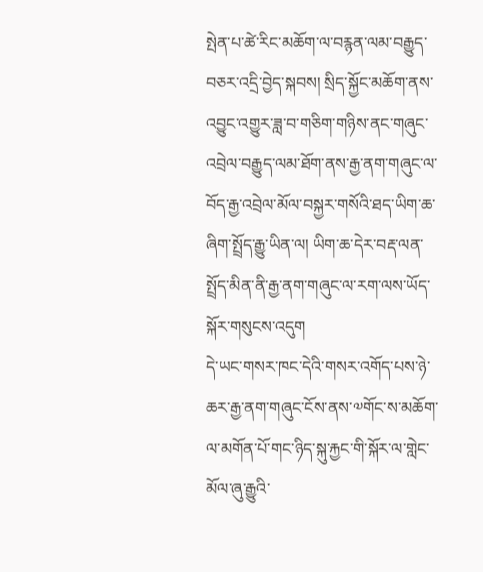སྤེན་པ་ཚེ་རིང་མཆོག་ལ་བརྙན་ལམ་བརྒྱུད་བཅར་འདྲི་བྱེད་སྐབས། སྲིད་སྐྱོང་མཆོག་ནས་འབྱུང་འགྱུར་ཟླ་བ་གཅིག་གཉིས་ནང་གཞུང་འབྲེལ་བརྒྱུད་ལམ་ཐོག་ནས་རྒྱ་ནག་གཞུང་ལ་བོད་རྒྱ་འབྲེལ་མོལ་བསྐྱར་གསོའི་ཐད་ཡིག་ཆ་ཞིག་སྤྲོད་རྒྱུ་ཡིན་ལ། ཡིག་ཆ་དེར་བརྡ་ལན་སྤྲོད་མིན་ནི་རྒྱ་ནག་གཞུང་ལ་རག་ལས་ཡོད་སྐོར་གསུངས་འདུག
དེ་ཡང་གསར་ཁང་དེའི་གསར་འགོད་པས་ཉེ་ཆར་རྒྱ་ནག་གཞུང་ངོས་ནས་༧གོང་ས་མཆོག་ལ་མགོན་པོ་གང་ཉིད་སྐུ་རྐྱང་གི་སྐོར་ལ་གླེང་མོལ་ཞུ་རྒྱུའི་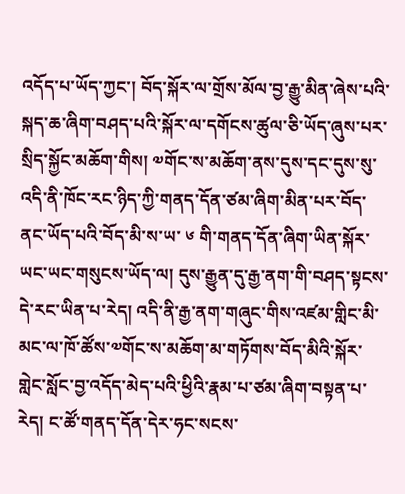འདོད་པ་ཡོད་ཀྱང་། བོད་སྐོར་ལ་གྲོས་མོལ་བྱ་རྒྱུ་མིན་ཞེས་པའི་སྐད་ཆ་ཞིག་བཤད་པའི་སྐོར་ལ་དགོངས་ཚུལ་ཅི་ཡོད་ཞུས་པར་སྲིད་སྐྱོང་མཆོག་གིས། ༧གོང་ས་མཆོག་ནས་དུས་དང་དུས་སུ་འདི་ནི་ཁོང་རང་ཉིད་ཀྱི་གནད་དོན་ཙམ་ཞིག་མིན་པར་བོད་ནང་ཡོད་པའི་བོད་མི་ས་ཡ་ ༦ གི་གནད་དོན་ཞིག་ཡིན་སྐོར་ཡང་ཡང་གསུངས་ཡོད་ལ། དུས་རྒྱུན་དུ་རྒྱ་ནག་གི་བཤད་སྟངས་དེ་རང་ཡིན་པ་རེད། འདི་ནི་རྒྱ་ནག་གཞུང་གིས་འཛམ་གླིང་མི་མང་ལ་ཁོ་ཚོས་༧གོང་ས་མཆོག་མ་གཏོགས་བོད་མིའི་སྐོར་གླེང་སློང་བྱ་འདོད་མེད་པའི་ཕྱིའི་རྣམ་པ་ཙམ་ཞིག་བསྟན་པ་རེད། ང་ཚོ་གནད་དོན་དེར་ཧང་སངས་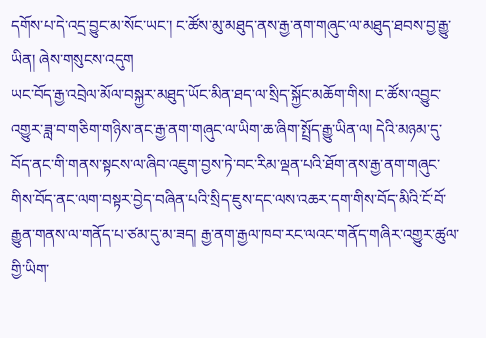དགོས་པ་དེ་འདྲ་བྱུང་མ་སོང་ཡང་། ང་ཚོས་མུ་མཐུད་ནས་རྒྱ་ནག་གཞུང་ལ་མཐུད་ཐབས་བྱ་རྒྱུ་ཡིན། ཞེས་གསུངས་འདུག
ཡང་བོད་རྒྱ་འབྲེལ་མོལ་བསྐྱར་མཐུད་ཡོང་མིན་ཐད་ལ་སྲིད་སྐྱོང་མཆོག་གིས། ང་ཚོས་འབྱུང་འགྱུར་ཟླ་བ་གཅིག་གཉིས་ནང་རྒྱ་ནག་གཞུང་ལ་ཡིག་ཆ་ཞིག་སྤྲོད་རྒྱུ་ཡིན་ལ། དེའི་མཉམ་དུ་བོད་ནང་གི་གནས་སྟངས་ལ་ཞིབ་འཇུག་བྱས་ཏེ་བང་རིམ་ལྡན་པའི་ཐོག་ནས་རྒྱ་ནག་གཞུང་གིས་བོད་ནང་ལག་བསྟར་བྱེད་བཞིན་པའི་སྲིད་ཇུས་དང་ལས་འཆར་དག་གིས་བོད་མིའི་ངོ་བོ་རྒྱུན་གནས་ལ་གནོད་པ་ཙམ་དུ་མ་ཟད། རྒྱ་ནག་རྒྱལ་ཁབ་རང་ལའང་གནོད་གཞིར་འགྱུར་ཚུལ་གྱི་ཡིག་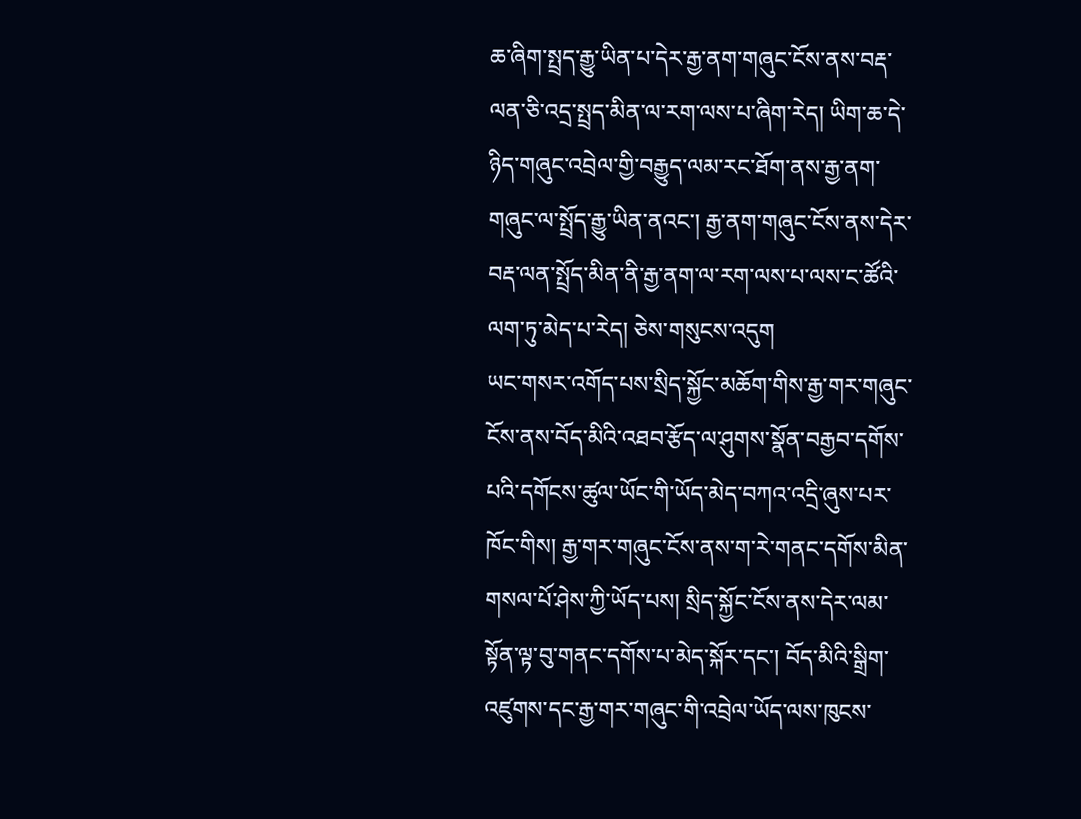ཆ་ཞིག་སྤྲད་རྒྱུ་ཡིན་པ་དེར་རྒྱ་ནག་གཞུང་ངོས་ནས་བརྡ་ལན་ཅི་འདྲ་སྤྲད་མིན་ལ་རག་ལས་པ་ཞིག་རེད། ཡིག་ཆ་དེ་ཉིད་གཞུང་འབྲེལ་གྱི་བརྒྱུད་ལམ་རང་ཐོག་ནས་རྒྱ་ནག་གཞུང་ལ་སྤྲོད་རྒྱུ་ཡིན་ནའང་། རྒྱ་ནག་གཞུང་ངོས་ནས་དེར་བརྡ་ལན་སྤྲོད་མིན་ནི་རྒྱ་ནག་ལ་རག་ལས་པ་ལས་ང་ཚོའི་ལག་ཏུ་མེད་པ་རེད། ཅེས་གསུངས་འདུག
ཡང་གསར་འགོད་པས་སྲིད་སྐྱོང་མཆོག་གིས་རྒྱ་གར་གཞུང་ངོས་ནས་བོད་མིའི་འཐབ་རྩོད་ལ་ཤུགས་སྣོན་བརྒྱབ་དགོས་པའི་དགོངས་ཚུལ་ཡོང་གི་ཡོད་མེད་བཀའ་འདྲི་ཞུས་པར་ཁོང་གིས། རྒྱ་གར་གཞུང་ངོས་ནས་ག་རེ་གནང་དགོས་མིན་གསལ་པོ་ཤེས་ཀྱི་ཡོད་པས། སྲིད་སྐྱོང་ངོས་ནས་དེར་ལམ་སྟོན་ལྟ་བུ་གནང་དགོས་པ་མེད་སྐོར་དང་། བོད་མིའི་སྒྲིག་འཛུགས་དང་རྒྱ་གར་གཞུང་གི་འབྲེལ་ཡོད་ལས་ཁུངས་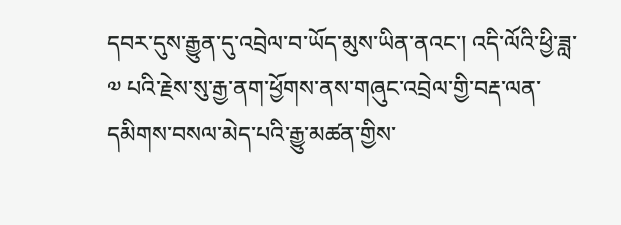དབར་དུས་རྒྱུན་དུ་འབྲེལ་བ་ཡོད་མུས་ཡིན་ནའང་། འདི་ལོའི་ཕྱི་ཟླ་ ༧ པའི་རྗེས་སུ་རྒྱ་ནག་ཕྱོགས་ནས་གཞུང་འབྲེལ་གྱི་བརྡ་ལན་དམིགས་བསལ་མེད་པའི་རྒྱུ་མཚན་གྱིས་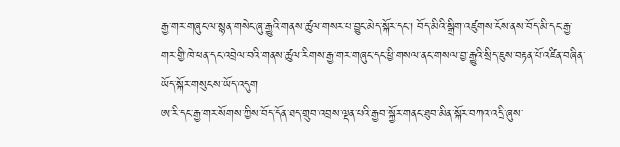རྒྱ་གར་གཞུང་ལ་སྙན་གསེང་ཞུ་རྒྱུའི་གནས་ཚུལ་གསར་པ་བྱུང་མེད་སྐོར་དང་། བོད་མིའི་སྒྲིག་འཛུགས་ངོས་ནས་བོད་མི་དང་རྒྱ་གར་གྱི་ཁེ་ཕན་དང་འབྲེལ་བའི་གནས་ཚུལ་རིགས་རྒྱ་གར་གཞུང་དང་ཕྱི་གསལ་ནང་གསལ་བྱ་རྒྱུའི་སྲིད་ཇུས་བརྟན་པོ་འཛིན་བཞིན་ཡོད་སྐོར་གསུངས་ཡོད་འདུག
ཨ་རི་དང་རྒྱ་གར་སོགས་ཀྱིས་བོད་དོན་ཐད་གྲུབ་འབྲས་ལྡན་པའི་རྒྱབ་སྐྱོར་གནང་ཐུབ་མིན་སྐོར་བཀའ་འདྲི་ཞུས་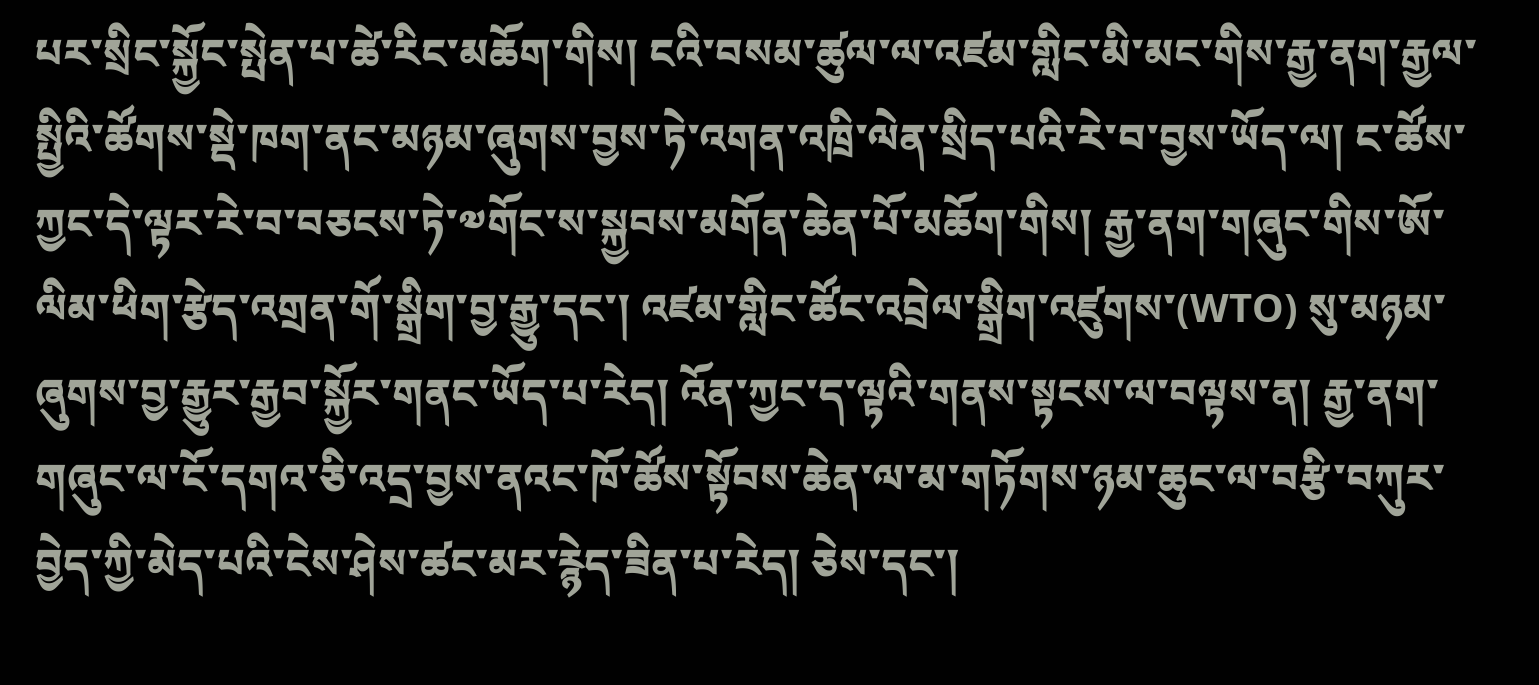པར་སྲིང་སྐྱོང་སྤེན་པ་ཚེ་རིང་མཆོག་གིས། ངའི་བསམ་ཚུལ་ལ་འཛམ་གླིང་མི་མང་གིས་རྒྱ་ནག་རྒྱལ་སྤྱིའི་ཚོགས་སྡེ་ཁག་ནང་མཉམ་ཞུགས་བྱས་ཏེ་འགན་འཁྲི་ལེན་སྲིད་པའི་རེ་བ་བྱས་ཡོད་ལ། ང་ཚོས་ཀྱང་དེ་ལྟར་རེ་བ་བཅངས་ཏེ་༧གོང་ས་སྐྱབས་མགོན་ཆེན་པོ་མཆོག་གིས། རྒྱ་ནག་གཞུང་གིས་ཨོ་ལིམ་ཕིག་རྩེད་འགྲན་གོ་སྒྲིག་བྱ་རྒྱུ་དང་། འཛམ་གླིང་ཚོང་འབྲེལ་སྒྲིག་འཛུགས་(WTO) སུ་མཉམ་ཞུགས་བྱ་རྒྱུར་རྒྱབ་སྐྱོར་གནང་ཡོད་པ་རེད། འོན་ཀྱང་ད་ལྟའི་གནས་སྟངས་ལ་བལྟས་ན། རྒྱ་ནག་གཞུང་ལ་ངོ་དགའ་ཅི་འདྲ་བྱས་ནའང་ཁོ་ཚོས་སྟོབས་ཆེན་ལ་མ་གཏོགས་ཉམ་ཆུང་ལ་བརྩི་བཀུར་བྱེད་ཀྱི་མེད་པའི་ངེས་ཤེས་ཚང་མར་རྙེད་ཟིན་པ་རེད། ཅེས་དང་།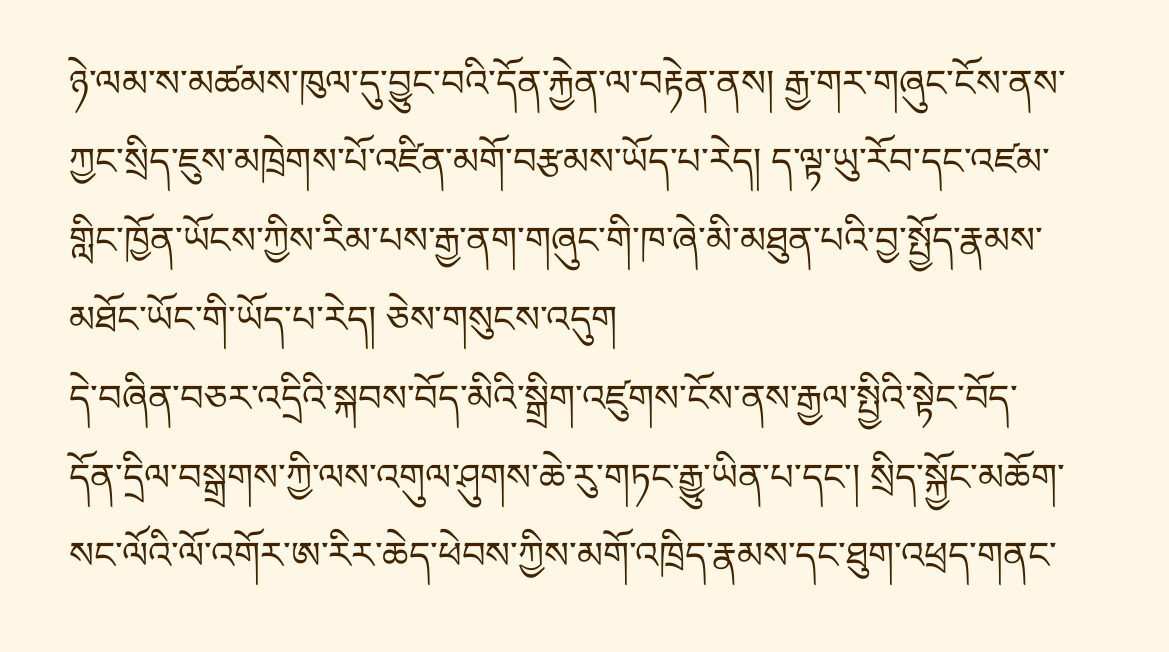ཉེ་ལམ་ས་མཚམས་ཁུལ་དུ་བྱུང་བའི་དོན་རྐྱེན་ལ་བརྟེན་ནས། རྒྱ་གར་གཞུང་ངོས་ནས་ཀྱང་སྲིད་ཇུས་མཁྲེགས་པོ་འཛིན་མགོ་བརྩམས་ཡོད་པ་རེད། ད་ལྟ་ཡུ་རོབ་དང་འཛམ་གླིང་ཁྱོན་ཡོངས་ཀྱིས་རིམ་པས་རྒྱ་ནག་གཞུང་གི་ཁ་ཞེ་མི་མཐུན་པའི་བྱ་སྤྱོད་རྣམས་མཐོང་ཡོང་གི་ཡོད་པ་རེད། ཅེས་གསུངས་འདུག
དེ་བཞིན་བཅར་འདྲིའི་སྐབས་བོད་མིའི་སྒྲིག་འཛུགས་ངོས་ནས་རྒྱལ་སྤྱིའི་སྟེང་བོད་དོན་དྲིལ་བསྒྲགས་ཀྱི་ལས་འགུལ་ཤུགས་ཆེ་རུ་གཏང་རྒྱུ་ཡིན་པ་དང་། སྲིད་སྐྱོང་མཆོག་སང་ལོའི་ལོ་འགོར་ཨ་རིར་ཆེད་ཕེབས་ཀྱིས་མགོ་འཁྲིད་རྣམས་དང་ཐུག་འཕྲད་གནང་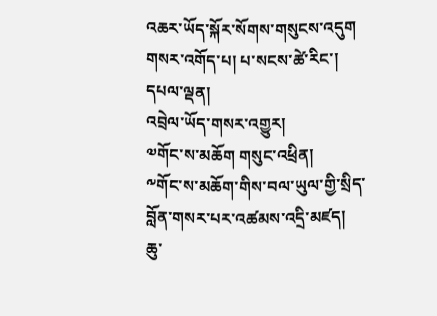འཆར་ཡོད་སྐོར་སོགས་གསུངས་འདུག
གསར་འགོད་པ། པ་སངས་ཚེ་རིང་། དཔལ་ལྡན།
འབྲེལ་ཡོད་གསར་འགྱུར།
༧གོང་ས་མཆོག གསུང་འཕྲིན།
༸གོང་ས་མཆོག་གིས་བལ་ཡུལ་གྱི་སྲིད་བློན་གསར་པར་འཚམས་འདྲི་མཛད།
ཆུ་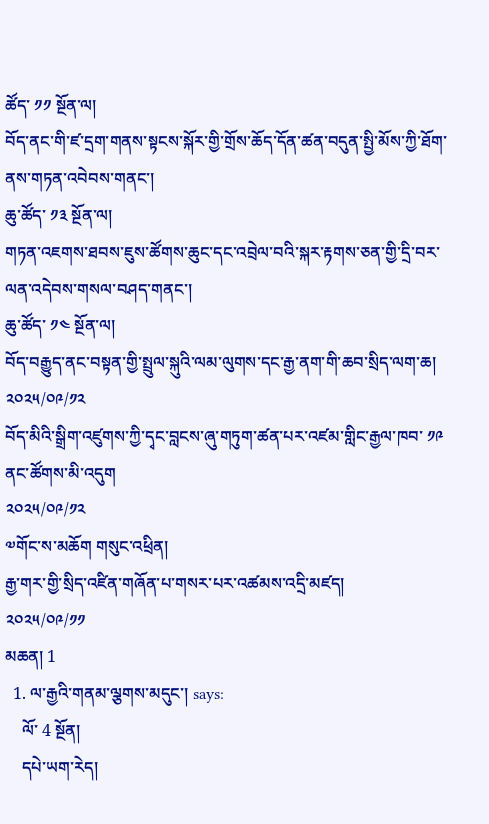ཚོད་ ༡༡ སྔོན་ལ།
བོད་ནང་གི་ཛ་དྲག་གནས་སྟངས་སྐོར་གྱི་གྲོས་ཆོད་དོན་ཚན་བདུན་སྤྱི་མོས་ཀྱི་ཐོག་ནས་གཏན་འབེབས་གནང་།
ཆུ་ཚོད་ ༡༣ སྔོན་ལ།
གཏན་འཇགས་ཐབས་ཇུས་ཚོགས་ཆུང་དང་འབྲེལ་བའི་སྐར་རྟགས་ཅན་གྱི་དྲི་བར་ལན་འདེབས་གསལ་བཤད་གནང་།
ཆུ་ཚོད་ ༡༤ སྔོན་ལ།
བོད་བརྒྱུད་ནང་བསྟན་གྱི་སྤྲུལ་སྐུའི་ལམ་ལུགས་དང་རྒྱ་ནག་གི་ཆབ་སྲིད་ལག་ཆ།
༢༠༢༥/༠༩/༡༢
བོད་མིའི་སྒྲིག་འཛུགས་ཀྱི་དྭང་བླངས་ཞུ་གཏུག་ཚན་པར་འཛམ་གླིང་རྒྱལ་ཁབ་ ༡༩ ནང་ཚོགས་མི་འདུག
༢༠༢༥/༠༩/༡༢
༧གོང་ས་མཆོག གསུང་འཕྲིན།
རྒྱ་གར་གྱི་སྲིད་འཛིན་གཞོན་པ་གསར་པར་འཚམས་འདྲི་མཛད།
༢༠༢༥/༠༩/༡༡
མཆན། 1
  1. ལ་རྒྱའི་གནམ་ལྕགས་མདུང་། says:
    ལོ་ 4 སྔོན།
    དཔེ་ཡག་རེད།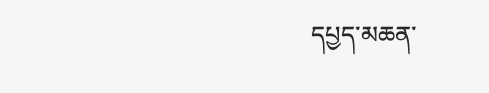དཔྱད་མཆན་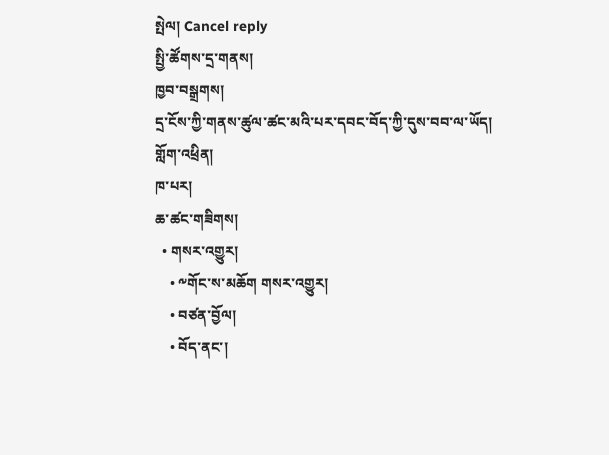སྤེལ། Cancel reply
སྤྱི་ཚོགས་དྲ་གནས།
ཁྱབ་བསྒྲགས།
དྲ་ངོས་ཀྱི་གནས་ཚུལ་ཚང་མའི་པར་དབང་བོད་ཀྱི་དུས་བབ་ལ་ཡོད།
གློག་འཕྲིན།
ཁ་པར།
ཆ་ཚང་གཟིགས།
  • གསར་འགྱུར།
    • ༸གོང་ས་མཆོག གསར་འགྱུར།
    • བཙན་བྱོལ།
    • བོད་ནང་།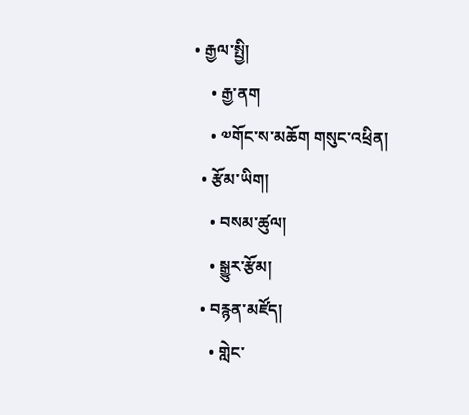• རྒྱལ་སྤྱི།
    • རྒྱ་ནག
    • ༧གོང་ས་མཆོག གསུང་འཕྲིན།
  • རྩོམ་ཡིག།
    • བསམ་ཚུལ།
    • སྒྱུར་རྩོམ།
  • བརྙན་མཛོད།
    • གླེང་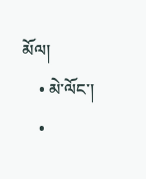མོལ།
    • མེ་ལོང་།
    •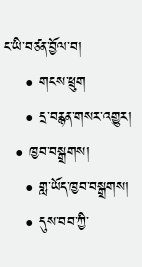ང་ཡི་བཙན་བྱོལ་བ།
    • གངས་ཕྲུག
    • དྲ་བརྙན་གསར་འགྱུར།
  • ཁྱབ་བསྒྲགས།
    • གླ་ཡོད་ཁྱབ་བསྒྲགས།
    • དུས་བབ་ཀྱི་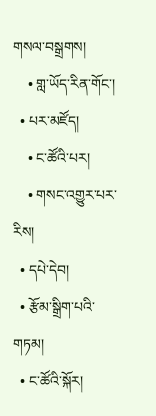གསལ་བསྒྲགས།
    • གླ་ཡོད་རིན་གོང་།
  • པར་མཛོད།
    • ང་ཚོའི་པར།
    • གསང་འགྱུར་པར་རིས།
  • དཔེ་དེབ།
  • རྩོམ་སྒྲིག་པའི་གཏམ།
  • ང་ཚོའི་སྐོར།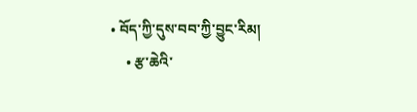• བོད་ཀྱི་དུས་བབ་ཀྱི་བྱུང་རིམ།
    • རྩ་ཆེའི་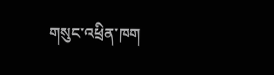གསུང་འཕྲིན་ཁག